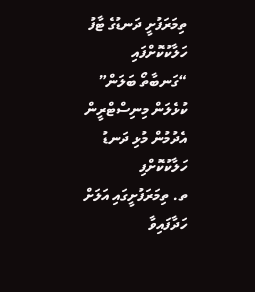ތިމަރަފުށީ ދަނޑުގެ ޓާފު ހަލާކުކޮށްފައި
“ގަނބާތޯ ބަލަން” ކުޅެލަން މިނިސްޓްރީން އެދުމުން މުޅި ދަނޑު ހަލާކުކޮށްފި
ތ. ތިމަރަފުށީގައި އަލަށް ހަދާފައިވާ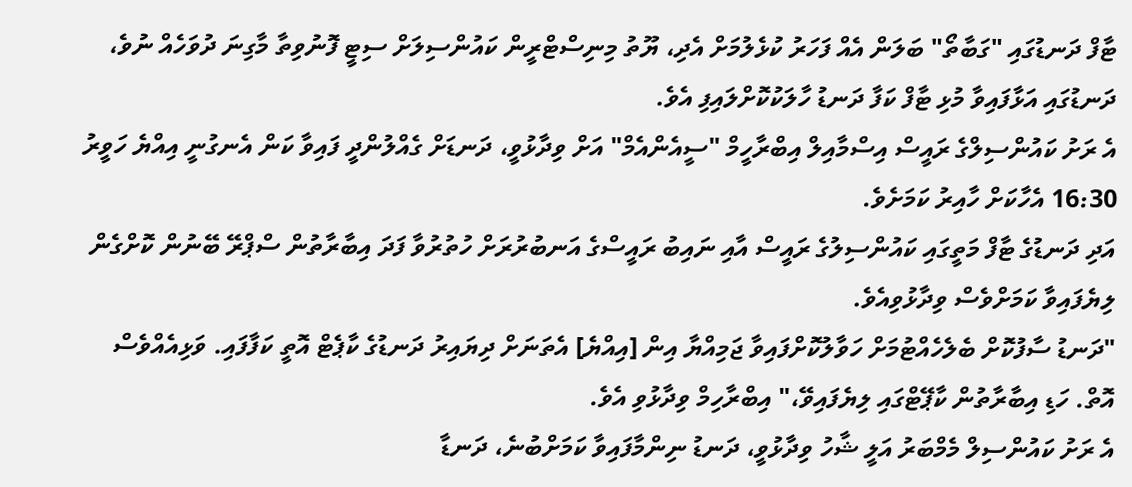ޓާފް ދަނޑުގައި "ގަބާތޯ" ބަލަން އެއް ފަހަރު ކުޅެލުމަށް އެދި، ޔޫތު މިނިސްޓްރީން ކައުންސިލަށް ސިޓީ ފޮނުވިތާ މާގިނަ ދުވަހެއް ނުވެ، ދަނޑުގައި އަޅާފައިވާ މުޅި ޓާފް ކަފާ ދަނޑު ހާލަކުކޮށްލައިފި އެވެ.
އެ ރަށު ކައުންސިލްގެ ރައީސް އިސްމާއިލް އިބްރާހީމް "ސީއެންއެމް" އަށް ވިދާޅުވީ، ދަނޑަށް ގެއްލުންދީ ފައިވާ ކަން އެނގުނީ އިއްޔެ ހަވީރު 16:30 އެހާކަށް ހާއިރު ކަމަށެވެ.
އަދި ދަނޑުގެ ޓާފް މަތީގައި ކައުންސިލުގެ ރައީސް އާއި ނައިބު ރައީސްގެ އަނބުރުރަށް ހުތުރުވާ ފަދަ އިބާރާތުން ސްޕްރޭ ބޭނުން ކޮށްގެން ލިޔެފައިވާ ކަމަށްވެސް ވިދާޅުވިއެވެ.
"ދަނޑު ސާފުކޮށް ބެލެހެއްޓުމަށް ހަވާލުކޮށްފައިވާ ޖަމިއްޔާ އިން [އިއްޔެ] އެތަނަށް ދިޔައިރު ދަނޑުގެ ކާޕެޓް އޮތީ ކަފާފައި. ވަޅިއެއްވެސް އޮތް. ހަޑި އިބާރާތުން ކާޕޭޓްގައި ލިޔެފައިވޭ،" އިބްރާހިމް ވިދާޅުވި އެވެ.
އެ ރަށު ކައުންސިލް މެމްބަރު އަލީ ޝާހު ވިދާޅުވީ، ދަނޑު ނިންމާފައިވާ ކަމަށްބުނެ، ދަނޑާ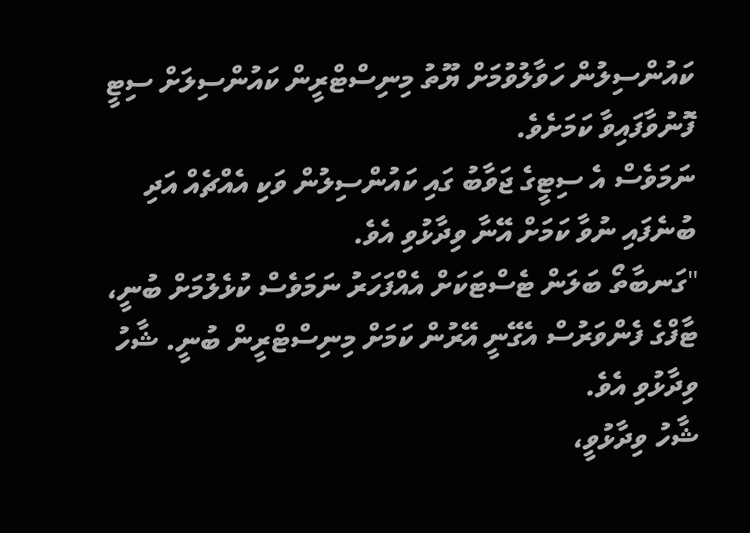ކައުންސިލުން ހަވާލުވުމަށް ޔޫތު މިނިސްޓްރީން ކައުންސިލަށް ސިޓީ ފޮނުވާފައިވާ ކަމަށެވެ.
ނަމަވެސް އެ ސިޓީގެ ޖަވާބު ގައި ކައުންސިލުން ވަކި އެއްޗެއް އަދި ބުނެފައި ނުވާ ކަމަށް އޭނާ ވިދާޅުވި އެވެ.
"ގަނބާތޯ ބަލަން ޓެސްޓަކަށް އެއްފަހަރު ނަމަވެސް ކުޅެލުމަށް ބުނީ، ޓާފްގެ ފެންވަރުސް އެގޭނީ އޭރުން ކަމަށް މިނިސްޓްރީން ބުނީ. ޝާހު ވިދާޅުވި އެވެ.
ޝާހު ވިދާޅުވީ،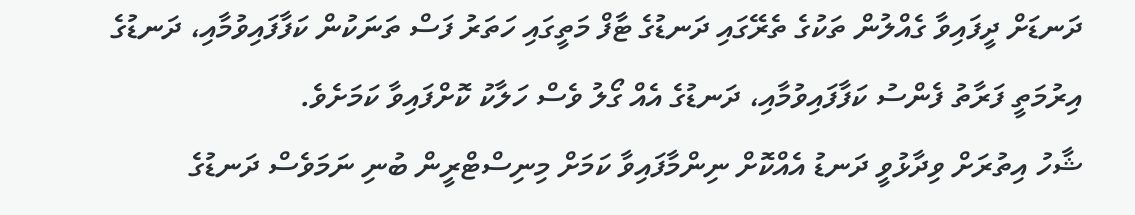ދަނޑަށް ދީފައިވާ ގެއްލުން ތަކުގެ ތެރޭގައި ދަނޑުގެ ޓާފް މަތީގައި ހަތަރު ފަސް ތަނަކުން ކަފާފައިވުމާއި، ދަނޑުގެ އިރުމަތީ ފަރާތު ފެންސު ކަފާފައިވުމާއި، ދަނޑުގެ އެއް ގޯލު ވެސް ހަލާކު ކޮށްފައިވާ ކަމަށެވެ.
ޝާހު އިތުރަށް ވިދާޅުވީ ދަނޑު އެއްކޮށް ނިންމާފައިވާ ކަމަށް މިނިސްޓްރީން ބުނި ނަމަވެސް ދަނޑުގެ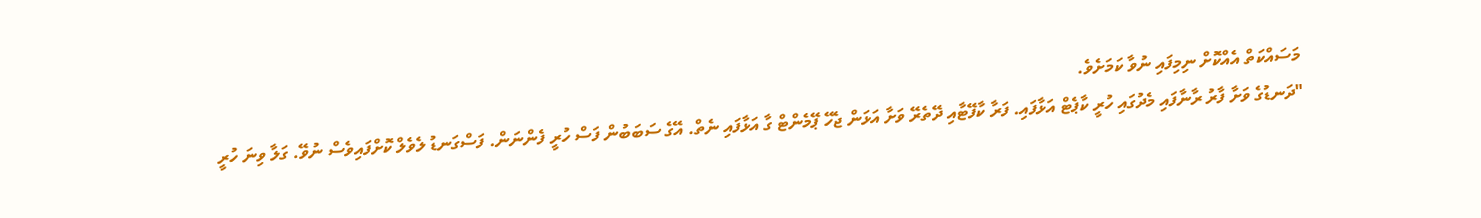މަސައްކަތް އެއްކޮށް ނިމިފައި ނުވާ ކަމަށެވެ.
"ދަނޑުގެ ވަށާ ފާރު ރާނާފައި މެދުގައި ހުރީ ކާޕެޓް އަޅާފައި. ފަރާ ކާފޭޓާއި ދޭތެރޭ ވަށާ އަޅަން ޖެހޭ ޕޭމެންޓް ގާ އަޅާފައި ނެތް. އޭގެ ސަބަބުން ފަސް ހުރީ ފެންނަން. ފަސްގަނޑު ލެވެލް ކޮށްފައިވެސް ނުވޭ. ގަލާ ވިނަ ހުރީ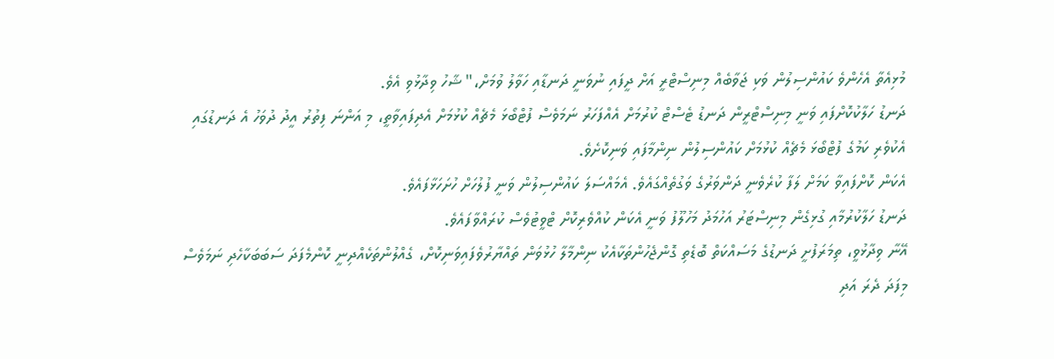މުޅިއެތާ އެހެންވެ ކައުންސިލުން ވަކި ޖަވާބެއް މިނިސްޓްރީ އަށް ދީފައި ނުވަނީ ދަނޑާއި ހަވާލު ވުމަށް،" ޝާހު ވިދާޅުވި އެވެ.
ދަނޑު ހަލާކުކޮށްފައި ވަނީ މިނިސްޓްރީން ދަނޑު ޓެސްޓް ކުރުމަށް އެއްފަހަރު ނަމަވެސް ފުޓްބޯޅަ މެޗެއް ކުޅުމަށް އެދިފައިވާތީ، މި އަންނަ ފިތުރު އީދު ދުވަހު އެ ދަނޑުގައި އެކުވެރި ކަމުގެ ފުޓްބޯޅަ މެޗެއް ކުޅުމަށް ކައުންސިލުން ނިންމާފައި ވަނިކޮށެވެ.
އެކަން ކޮށްފައިވާ ކަމަށް ލަފާ ކުރެވެނީ ދަންވަރުގެ ވަގުތެއްގައެވެ. އެމައްސަލަ ކައުންސިލުން ވަނީ ފުލުހަށް ހުށަހަޅާފައެވެ.
ދަނޑު ހަލާކުރުމާއި ގުޅިގެން މިނިސްޓަރު އަހުމަދު މަހުލޫފު ވަނީ އެކަން ކުއްވެރިކޮށް ޓްވީޓުވެސް ކުރައްވާފައެވެ.
އޭނާ ވިދާޅުވީ، ތިމަރަފުށީ ދަނޑުގެ މަސައްކަތް ބޮޑެތި ގޮންޖެހުންތަކާއެކު ނިންމާލާ ހުޅުވަން ތައްޔާރުވެފައިވަނިކޮށް، ގެއްލުންތަކެއްދިނީ ކޮންމެފަދަ ސަބަބަކާހެދި ނަމަވެސް މިފަދަ ދެރަ އަދި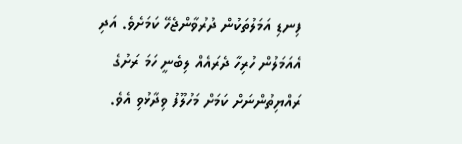ފިނޑި އަމަލުތަކުން ދުރުވާންޖެހޭ ކަމަށެވެ. އަދި އެއަމަލުން ހުރިހާ ދެރައެއް ލިބެނީ ހަމަ ރަށުގެ ރައްޔިތުންނަށް ކަމަށް މަހުލޫފު ވިދާޅުވި އެވެ.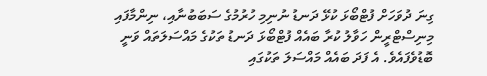ގިނަ ދުވަހަށް ފުޓްބޯޅަ ކުޅޭ ދަނޑު ނުނިމި ހުރުމުގެ ސަބަބުނާއި، ނިންމާފައި މިނިސްޓްރީން ހަވާލު ކުރާ ބައެއް ފުޓްބޯޅަ ދަނޑު ތަކުގެ މައްސަލަތައް ވަނީ ބޮޑުވެފައެވެ. އެ ފަދަ ބައެއް މައްސަލަ ތަކުގައި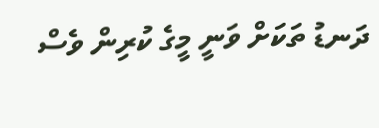ދަނޑު ތަކަށް ވަނީ މީގެ ކުރިން ވެސް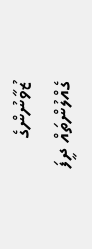ޒުވާނުންގެ ގެއްލުންތައް ދީފަ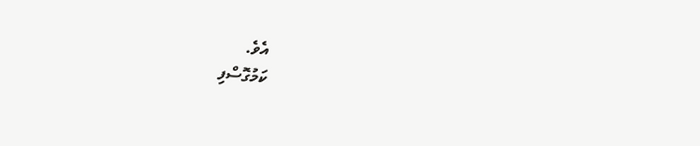އެވެ.
ކަމުގޮސްފި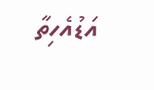އަޑުއެހިތާ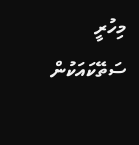މިހުރީ
ސަތޭކައަކުން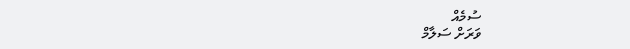ސުމެއް
ވަރަށް ސަލާމް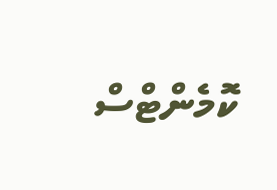ކޮމެންޓްސް